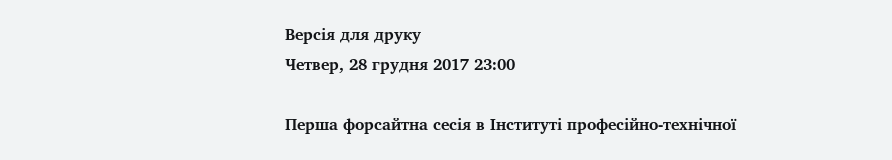Версія для друку
Четвер, 28 грудня 2017 23:00

Перша форсайтна сесія в Інституті професійно-технічної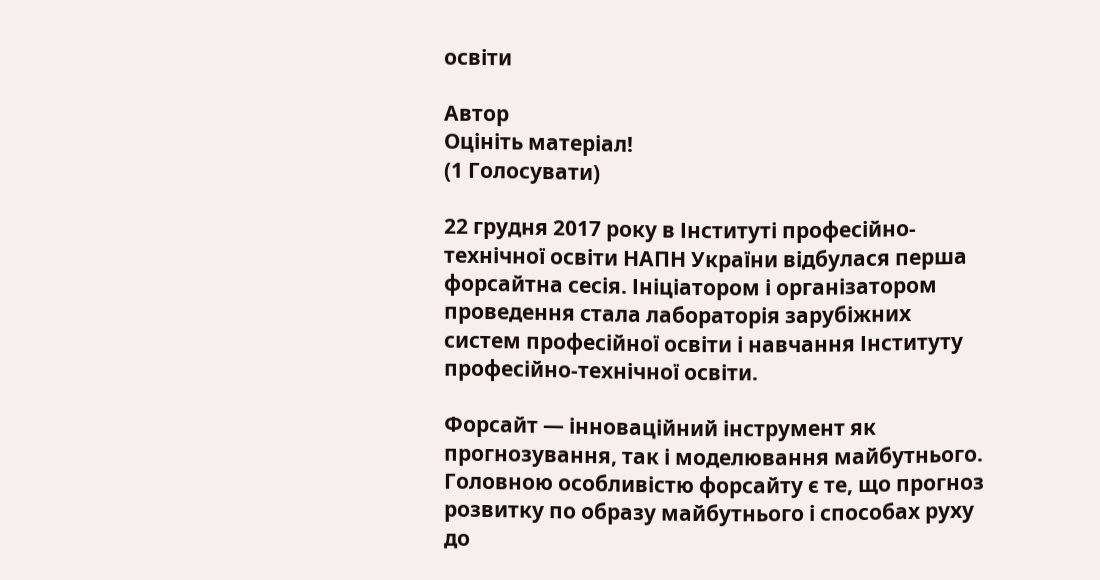освіти

Автор
Оцініть матеріал!
(1 Голосувати)

22 грудня 2017 року в Інституті професійно-технічної освіти НАПН України відбулася перша форсайтна сесія. Ініціатором і організатором проведення стала лабораторія зарубіжних систем професійної освіти і навчання Інституту професійно-технічної освіти.

Форсайт — інноваційний інструмент як прогнозування, так і моделювання майбутнього. Головною особливістю форсайту є те, що прогноз розвитку по образу майбутнього і способах руху до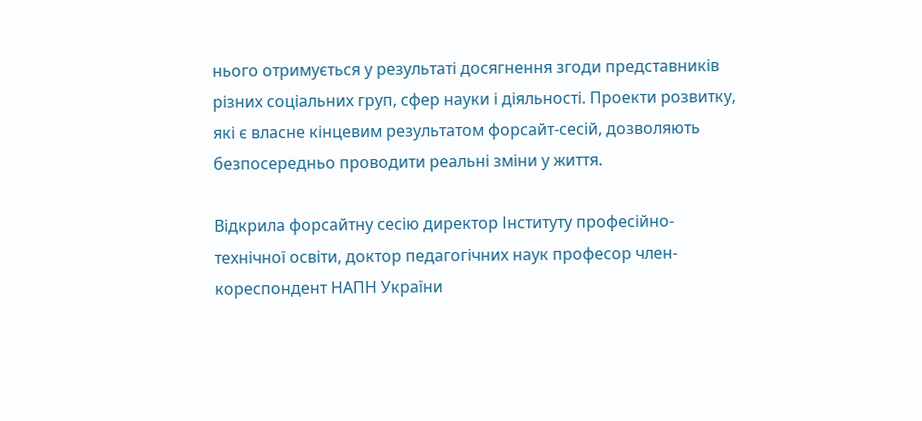нього отримується у результаті досягнення згоди представників різних соціальних груп, сфер науки і діяльності. Проекти розвитку, які є власне кінцевим результатом форсайт-сесій, дозволяють безпосередньо проводити реальні зміни у життя.

Відкрила форсайтну сесію директор Інституту професійно-технічної освіти, доктор педагогічних наук професор член-кореспондент НАПН України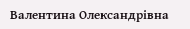Валентина Олександрівна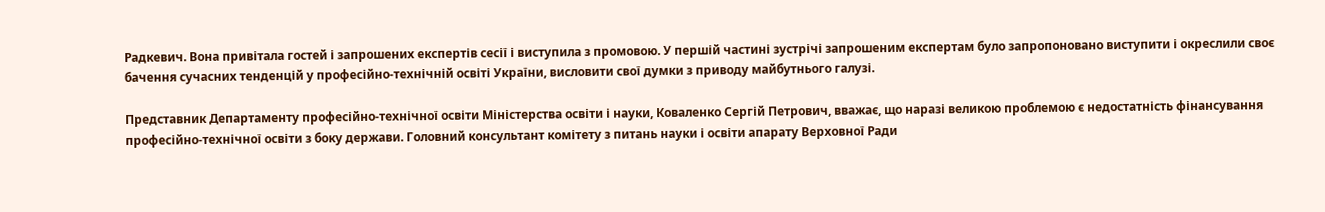Радкевич. Вона привітала гостей і запрошених експертів сесії і виступила з промовою. У першій частині зустрічі запрошеним експертам було запропоновано виступити і окреслили своє бачення сучасних тенденцій у професійно-технічній освіті України, висловити свої думки з приводу майбутнього галузі.

Представник Департаменту професійно-технічної освіти Міністерства освіти і науки, Коваленко Сергій Петрович, вважає, що наразі великою проблемою є недостатність фінансування професійно-технічної освіти з боку держави. Головний консультант комітету з питань науки і освіти апарату Верховної Ради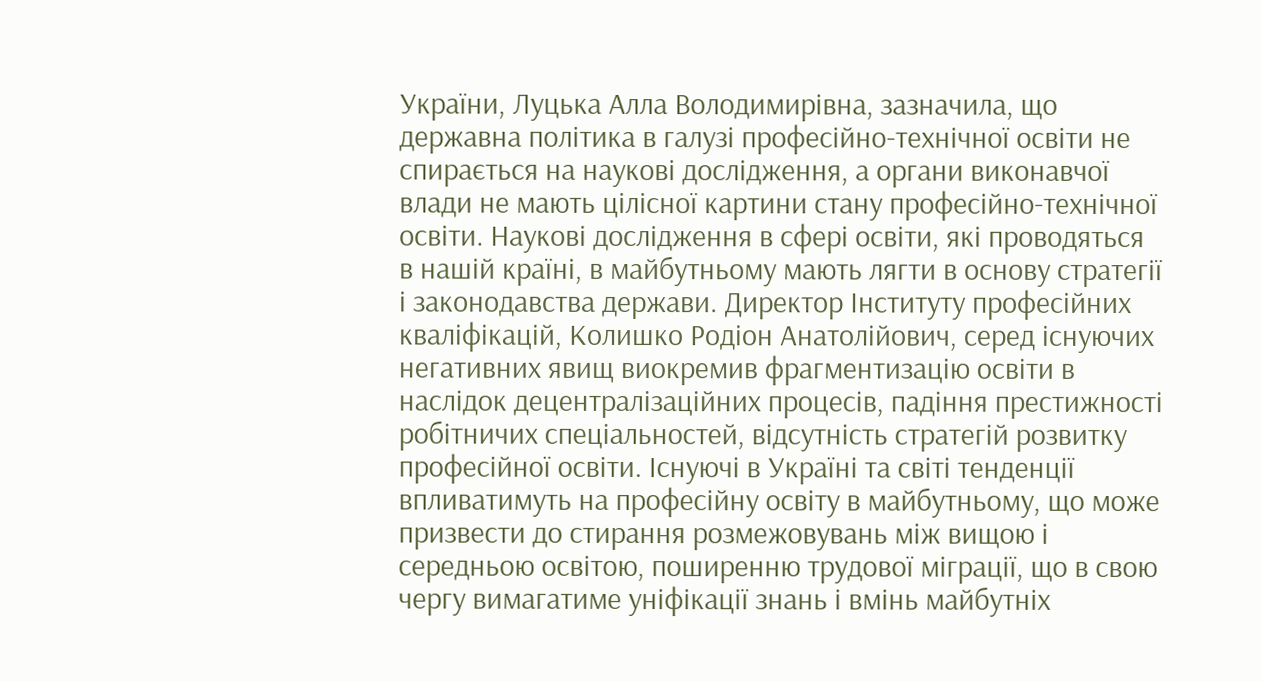України, Луцька Алла Володимирівна, зазначила, що державна політика в галузі професійно-технічної освіти не спирається на наукові дослідження, а органи виконавчої влади не мають цілісної картини стану професійно-технічної освіти. Наукові дослідження в сфері освіти, які проводяться в нашій країні, в майбутньому мають лягти в основу стратегії і законодавства держави. Директор Інституту професійних кваліфікацій, Колишко Родіон Анатолійович, серед існуючих негативних явищ виокремив фрагментизацію освіти в наслідок децентралізаційних процесів, падіння престижності робітничих спеціальностей, відсутність стратегій розвитку професійної освіти. Існуючі в Україні та світі тенденції впливатимуть на професійну освіту в майбутньому, що може призвести до стирання розмежовувань між вищою і середньою освітою, поширенню трудової міграції, що в свою чергу вимагатиме уніфікації знань і вмінь майбутніх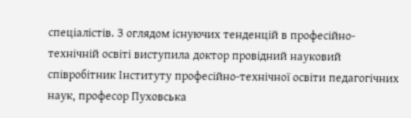спеціалістів. З оглядом існуючих тенденцій в професійно-технічній освіті виступила доктор провідний науковий співробітник Інституту професійно-технічної освіти педагогічних наук, професор Пуховська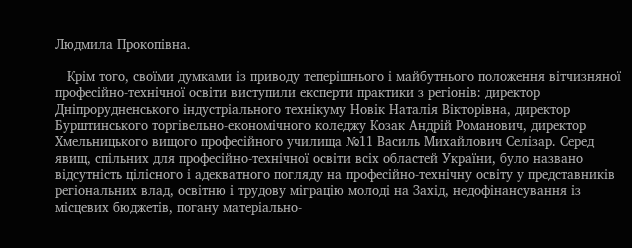Людмила Прокопівна.

   Крім того, своїми думками із приводу теперішнього і майбутнього положення вітчизняної професійно-технічної освіти виступили експерти практики з регіонів: директор Дніпрорудненського індустріального технікуму Новік Наталія Вікторівна, директор Бурштинського торгівельно-економічного коледжу Козак Андрій Романович, директор Хмельницького вищого професійного училища №11 Василь Михайлович Селізар. Серед явищ, спільних для професійно-технічної освіти всіх областей України, було названо відсутність цілісного і адекватного погляду на професійно-технічну освіту у представників регіональних влад, освітню і трудову міграцію молоді на Захід, недофінансування із місцевих бюджетів, погану матеріально-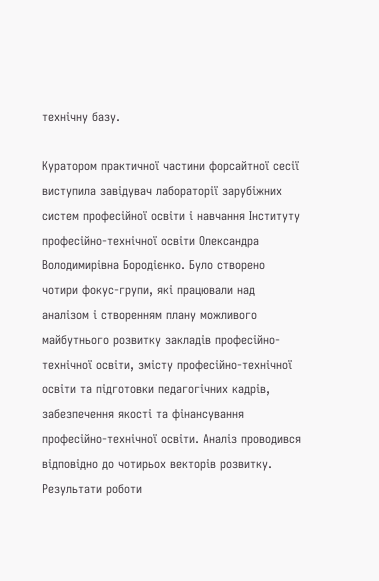технічну базу.

Куратором практичної частини форсайтної сесії виступила завідувач лабораторії зарубіжних систем професійної освіти і навчання Інституту професійно-технічної освіти Олександра Володимирівна Бородієнко. Було створено чотири фокус-групи, які працювали над аналізом і створенням плану можливого майбутнього розвитку закладів професійно-технічної освіти, змісту професійно-технічної освіти та підготовки педагогічних кадрів, забезпечення якості та фінансування професійно-технічної освіти. Аналіз проводився відповідно до чотирьох векторів розвитку. Результати роботи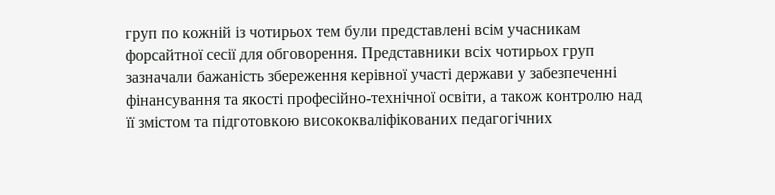груп по кожній із чотирьох тем були представлені всім учасникам форсайтної сесії для обговорення. Представники всіх чотирьох груп зазначали бажаність збереження керівної участі держави у забезпеченні фінансування та якості професійно-технічної освіти, а також контролю над її змістом та підготовкою висококваліфікованих педагогічних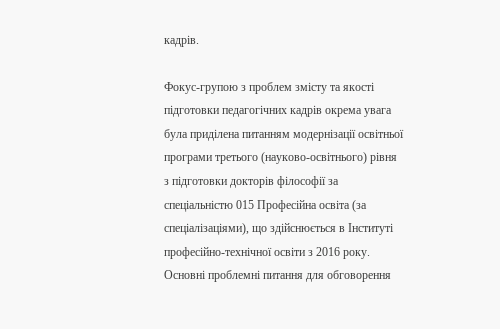кадрів.

Фокус-групою з проблем змісту та якості підготовки педагогічних кадрів окрема увага була приділена питанням модернізації освітньої програми третього (науково-освітнього) рівня з підготовки докторів філософії за спеціальністю 015 Професійна освіта (за спеціалізаціями), що здійснюється в Інституті професійно-технічної освіти з 2016 року. Основні проблемні питання для обговорення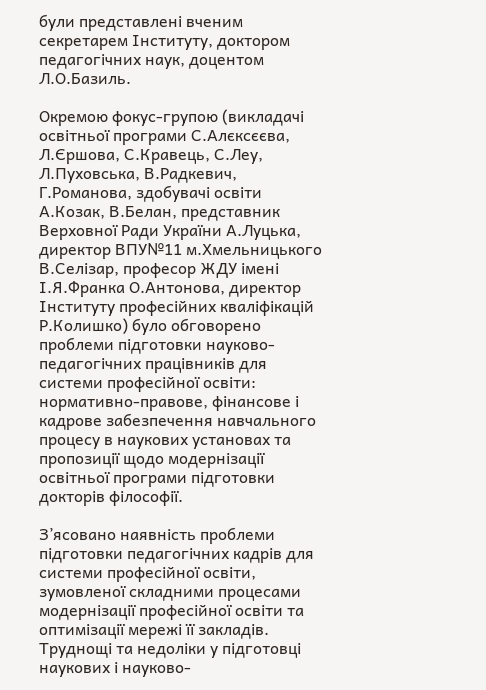були представлені вченим секретарем Інституту, доктором педагогічних наук, доцентом Л.О.Базиль.

Окремою фокус-групою (викладачі освітньої програми С.Алєксєєва, Л.Єршова, С.Кравець, С.Леу, Л.Пуховська, В.Радкевич, Г.Романова, здобувачі освіти А.Козак, В.Белан, представник Верховної Ради України А.Луцька, директор ВПУ№11 м.Хмельницького В.Селізар, професор ЖДУ імені І.Я.Франка О.Антонова, директор Інституту професійних кваліфікацій Р.Колишко) було обговорено проблеми підготовки науково-педагогічних працівників для системи професійної освіти: нормативно-правове, фінансове і кадрове забезпечення навчального процесу в наукових установах та пропозиції щодо модернізації освітньої програми підготовки докторів філософії.

З’ясовано наявність проблеми підготовки педагогічних кадрів для системи професійної освіти, зумовленої складними процесами модернізації професійної освіти та оптимізації мережі її закладів. Труднощі та недоліки у підготовці наукових і науково-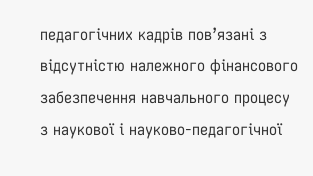педагогічних кадрів пов’язані з відсутністю належного фінансового забезпечення навчального процесу з наукової і науково-педагогічної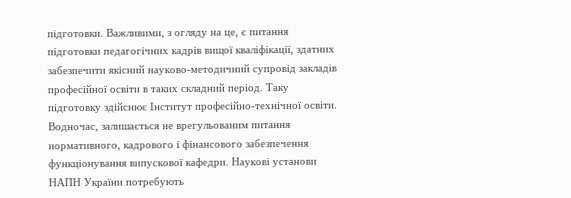підготовки. Важливими, з огляду на це, є питання підготовки педагогічних кадрів вищої кваліфікації, здатних забезпечити якісний науково-методичний супровід закладів професійної освіти в таких складний період. Таку підготовку здійснює Інститут професійно-технічної освіти. Водночас, залишається не врегульованим питання нормативного, кадрового і фінансового забезпечення функціонування випускової кафедри. Наукові установи НАПН України потребують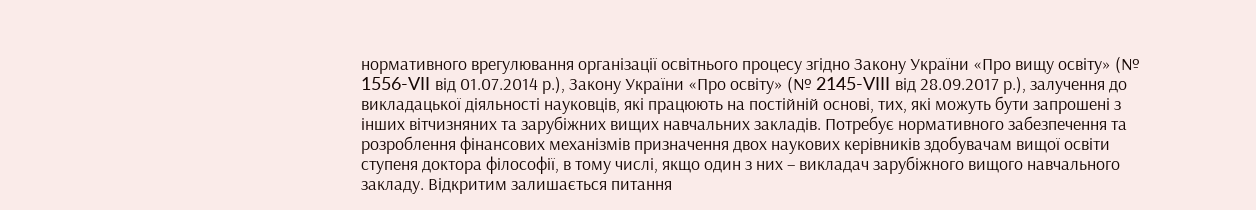нормативного врегулювання організації освітнього процесу згідно Закону України «Про вищу освіту» (№ 1556-VII від 01.07.2014 р.), Закону України «Про освіту» (№ 2145-VIII від 28.09.2017 р.), залучення до викладацької діяльності науковців, які працюють на постійній основі, тих, які можуть бути запрошені з інших вітчизняних та зарубіжних вищих навчальних закладів. Потребує нормативного забезпечення та розроблення фінансових механізмів призначення двох наукових керівників здобувачам вищої освіти ступеня доктора філософії, в тому числі, якщо один з них – викладач зарубіжного вищого навчального закладу. Відкритим залишається питання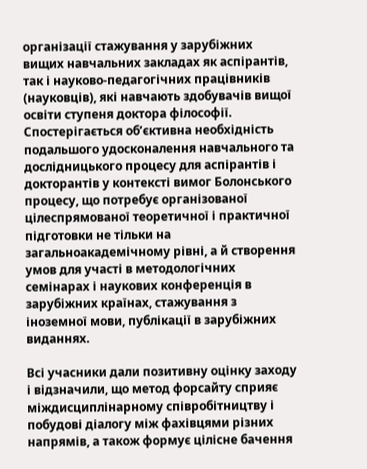організації стажування у зарубіжних вищих навчальних закладах як аспірантів, так і науково-педагогічних працівників (науковців), які навчають здобувачів вищої освіти ступеня доктора філософії. Спостерігається об’єктивна необхідність подальшого удосконалення навчального та дослідницького процесу для аспірантів і докторантів у контексті вимог Болонського процесу, що потребує організованої цілеспрямованої теоретичної і практичної підготовки не тільки на загальноакадемічному рівні, а й створення умов для участі в методологічних семінарах і наукових конференція в зарубіжних країнах, стажування з іноземної мови, публікації в зарубіжних виданнях.

Всі учасники дали позитивну оцінку заходу і відзначили, що метод форсайту сприяє міждисциплінарному співробітництву і побудові діалогу між фахівцями різних напрямів, а також формує цілісне бачення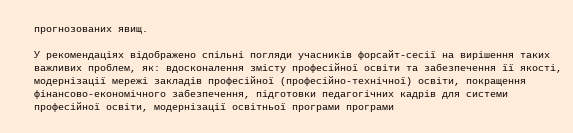прогнозованих явищ.

У рекомендаціях відображено спільні погляди учасників форсайт-сесії на вирішення таких важливих проблем, як: вдосконалення змісту професійної освіти та забезпечення її якості, модернізації мережі закладів професійної (професійно-технічної) освіти, покращення фінансово-економічного забезпечення, підготовки педагогічних кадрів для системи професійної освіти, модернізації освітньої програми програми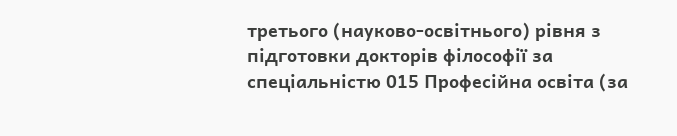третього (науково-освітнього) рівня з підготовки докторів філософії за спеціальністю 015 Професійна освіта (за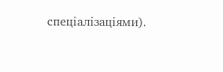спеціалізаціями).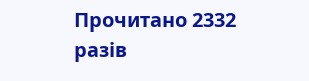Прочитано 2332 разів